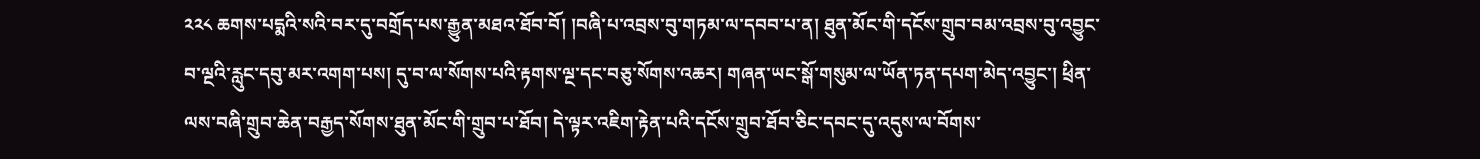༢༢༨ ཆགས་པདྨའི་སའི་བར་དུ་བགྲོད་པས་རྒྱུན་མཐའ་ཐོབ་བོ། །བཞི་པ་འབྲས་བུ་གཏམ་ལ་དབབ་པ་ན། ཐུན་མོང་གི་དངོས་གྲུབ་བམ་འབྲས་བུ་འབྱུང་བ་ལྔའི་རླུང་དབུ་མར་འགག་པས། དུ་བ་ལ་སོགས་པའི་རྟགས་ལྔ་དང་བཅུ་སོགས་འཆར། གཞན་ཡང་སྒོ་གསུམ་ལ་ཡོན་ཏན་དཔག་མེད་འབྱུང་། ཕྲིན་ལས་བཞི་གྲུབ་ཆེན་བརྒྱད་སོགས་ཐུན་མོང་གི་གྲུབ་པ་ཐོབ། དེ་ལྟར་འཇིག་རྟེན་པའི་དངོས་གྲུབ་ཐོབ་ཅིང་དབང་དུ་འདུས་ལ་བོགས་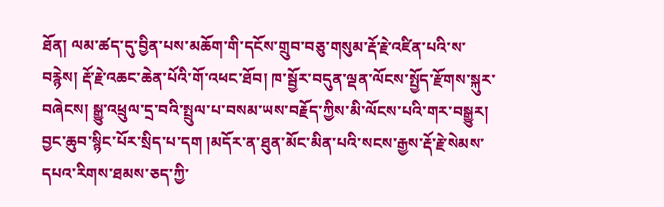ཐོན། ལམ་ཚད་དུ་བྱིན་པས་མཆོག་གི་དངོས་གྲུབ་བཅུ་གསུམ་རྡོ་རྗེ་འཛིན་པའི་ས་བརྙེས། རྡོ་རྗེ་འཆང་ཆེན་པོའི་གོ་འཕང་ཐོབ། ཁ་སྦྱོར་བདུན་ལྡན་ལོངས་སྤྱོད་རྫོགས་སྐུར་བཞེངས། སྒྱུ་འཕྲུལ་དྲ་བའི་སྤྲུལ་པ་བསམ་ཡས་བརྗོད་ཀྱིས་མི་ལོངས་པའི་གར་བསྒྱུར། བྱང་ཆུབ་སྙིང་པོར་སྲིད་པ་དག །མདོར་ན་ཐུན་མོང་མིན་པའི་སངས་རྒྱས་རྡོ་རྗེ་སེམས་དཔའ་རིགས་ཐམས་ཅད་ཀྱི་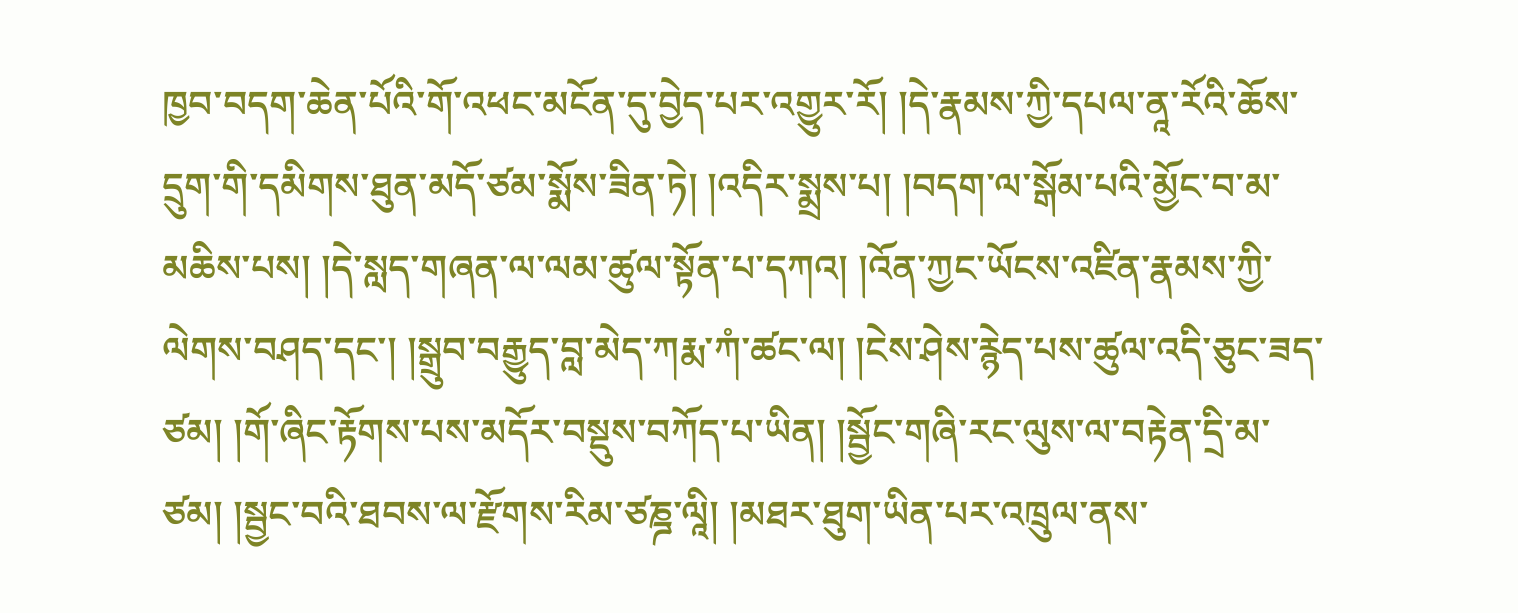ཁྱབ་བདག་ཆེན་པོའི་གོ་འཕང་མངོན་དུ་བྱེད་པར་འགྱུར་རོ། །དེ་རྣམས་ཀྱི་དཔལ་ནཱ་རོའི་ཆོས་དྲུག་གི་དམིགས་ཐུན་མདོ་ཙམ་སྨོས་ཟིན་ཏེ། །འདིར་སྨྲས་པ། །བདག་ལ་སྒོམ་པའི་མྱོང་བ་མ་མཆིས་པས། །དེ་སླད་གཞན་ལ་ལམ་ཚུལ་སྟོན་པ་དཀའ། །འོན་ཀྱང་ཡོངས་འཛིན་རྣམས་ཀྱི་ལེགས་བཤད་དང་། །སྒྲུབ་བརྒྱུད་བླ་མེད་ཀརྨ་ཀཾ་ཚང་ལ། །ངེས་ཤེས་རྙེད་པས་ཚུལ་འདི་ཅུང་ཟད་ཙམ། །གོ་ཞིང་རྟོགས་པས་མདོར་བསྡུས་བཀོད་པ་ཡིན། །སྦྱོང་གཞི་རང་ལུས་ལ་བརྟེན་དྲི་མ་ཙམ། །སྦྱང་བའི་ཐབས་ལ་རྫོགས་རིམ་ཙཎྜ་ལཱི། །མཐར་ཐུག་ཡིན་པར་འཁྲུལ་ནས་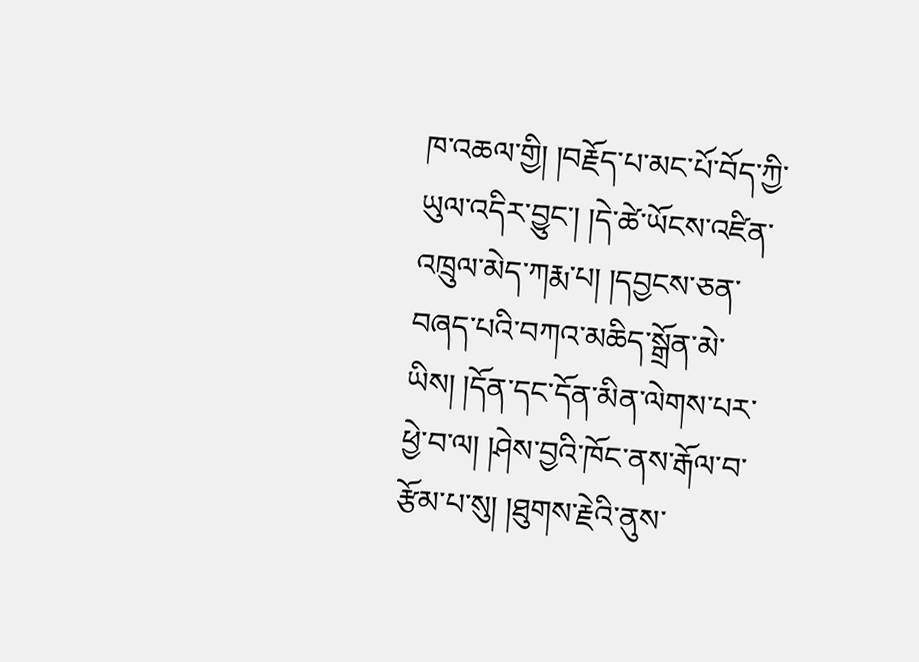ཁ་འཆལ་གྱི། །བརྗོད་པ་མང་པོ་བོད་ཀྱི་ཡུལ་འདིར་བྱུང་། །དེ་ཚེ་ཡོངས་འཛིན་འཁྲུལ་མེད་ཀརྨ་པ། །དབྱངས་ཅན་བཞད་པའི་བཀའ་མཆིད་སྒྲོན་མེ་ཡིས། །དོན་དང་དོན་མིན་ལེགས་པར་ཕྱེ་བ་ལ། །ཤེས་བྱའི་ཁོང་ནས་རྒོལ་བ་རྩོམ་པ་སུ། །ཐུགས་རྗེའི་ནུས་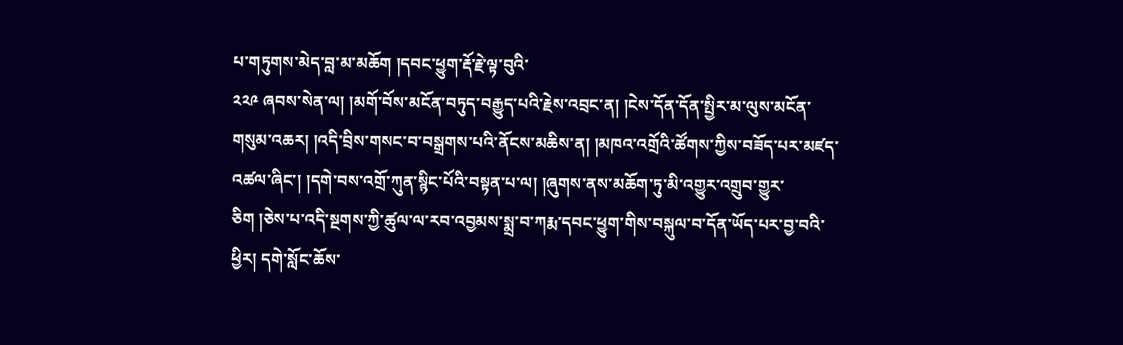པ་གཏུགས་མེད་བླ་མ་མཆོག །དབང་ཕྱུག་རྡོ་རྗེ་ལྟ་བུའི་
༢༢༩ ཞབས་སེན་ལ། །མགོ་བོས་མངོན་བཏུད་བརྒྱུད་པའི་རྗེས་འབྲང་ན། །ངེས་དོན་དོན་སྤྱིར་མ་ལུས་མངོན་གསུམ་འཆར། །འདི་བྲིས་གསང་བ་བསྒྲགས་པའི་ནོངས་མཆིས་ན། །མཁའ་འགྲོའི་ཚོགས་ཀྱིས་བཟོད་པར་མཛད་འཚལ་ཞིང་། །དགེ་བས་འགྲོ་ཀུན་སྙིང་པོའི་བསྟན་པ་ལ། །ཞུགས་ནས་མཆོག་ཏུ་མི་འགྱུར་འགྲུབ་གྱུར་ཅིག །ཅེས་པ་འདི་སྔགས་ཀྱི་ཚུལ་ལ་རབ་འབྱམས་སྨྲ་བ་ཀརྨ་དབང་ཕྱུག་གིས་བསྐུལ་བ་དོན་ཡོད་པར་བྱ་བའི་ཕྱིར། དགེ་སློང་ཆོས་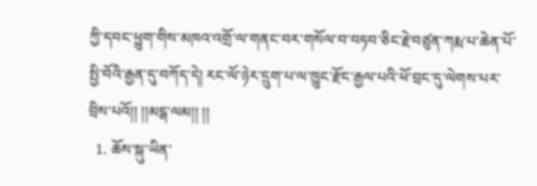ཀྱི་དབང་ཕྱུག་གིས་མཁའ་འགྲོ་ལ་གནང་བར་གསོལ་བ་བཏབ་ཅིང་རྗེ་བཙུན་ཀརྨ་པ་ཆེན་པོ་སྤྱི་བོའི་རྒྱན་དུ་བཀོད་དེ། རང་ལོ་ཉེར་དྲུག་པ་ལ་ཁྱུང་རྫོང་རྒྱལ་པའི་ཕོ་བྲང་དུ་ལེགས་པར་བྲིས་པའོ།། །།མངྒ་ལམ།། །།
  1. ཆོས་སྐུ་ཡིན་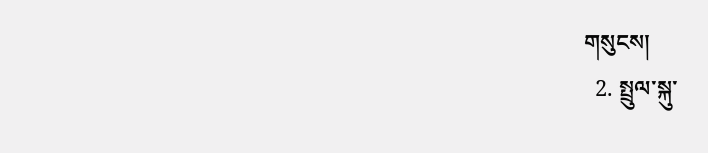གསུངས།
  2. སྤྲུལ་སྐུ་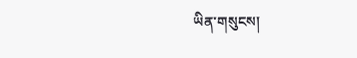ཡིན་གསུངས།